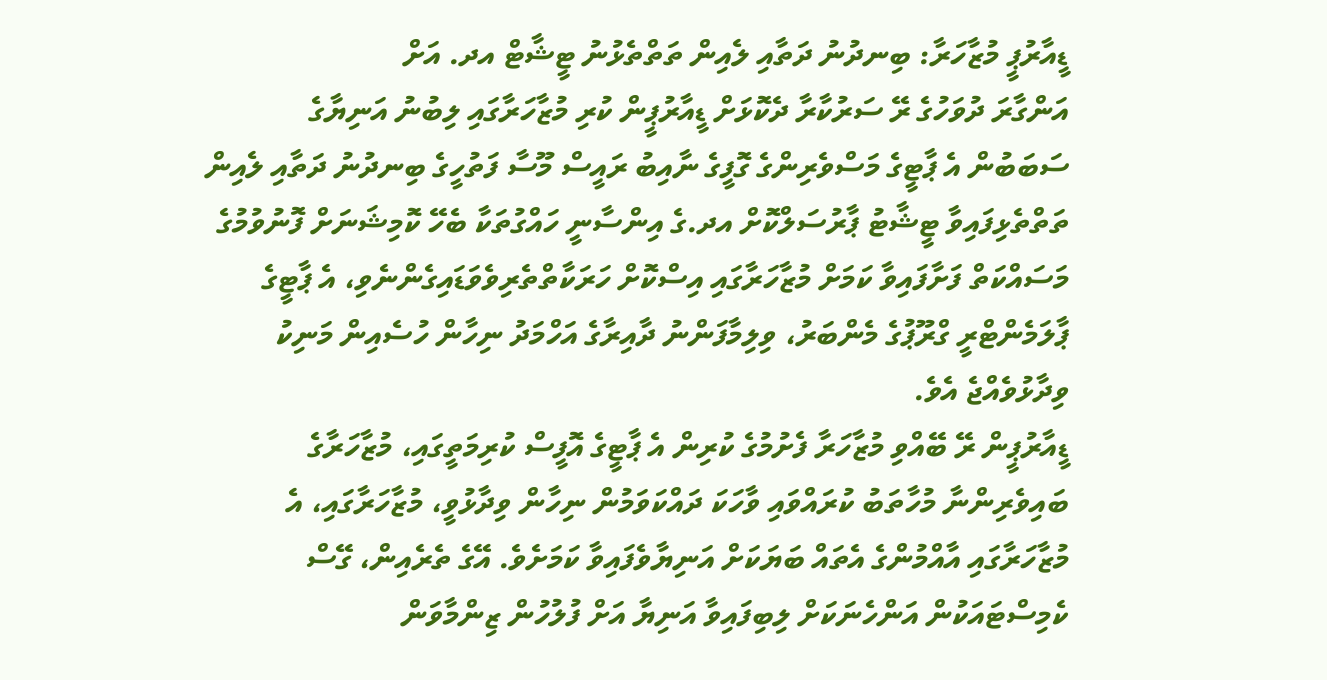ޑީއާރުޕީ މުޒާހަރާ: ބިނދުނު ދަތާއި ލެއިން ތަތްތެޅުނު ޓީޝާޓް އދ. އަށް
އަންގާރަ ދުވަހުގެ ރޭ ސަރުކާރާ ދެކޮޅަށް ޑީއާރުޕީން ކުރި މުޒާހަރާގައި ލިބުނު އަނިޔާގެ ސަބަބުން އެ ޕާޓީގެ މަސްވެރިންގެ ގޮފީގެ ނާއިބު ރައީސް މޫސާ ފަތުހީގެ ބިނދުނު ދަތާއި ލެއިން ތަތްތެޅިފައިވާ ޓީޝާޓު ޕާރުސަލްކޮށް އދ.ގެ އިންސާނީ ހައްގުތަކާ ބެހޭ ކޮމިޝަނަށް ފޮނުވުމުގެ މަސައްކަތް ފަށާފައިވާ ކަމަށް މުޒާހަރާގައި އިސްކޮށް ހަރަކާތްތެރިވެވަޑައިގެންނެވި، އެ ޕާޓީގެ ޕާލަމެންޓްރީ ގްރޫޕުގެ މެންބަރު، ވިލިމާފަންނު ދާއިރާގެ އަހްމަދު ނިހާން ހުސެއިން މަނިކު ވިދާޅުވެއްޖެ އެވެ.
ޑީއާރުޕީން ރޭ ބޭއްވި މުޒާހަރާ ފެށުމުގެ ކުރިން އެ ޕާޓީގެ އޮފީސް ކުރިމަތީގައި، މުޒާހަރާގެ ބައިވެރިންނާ މުހާތަބު ކުރައްވައި ވާހަކަ ދައްކަވަމުން ނިހާން ވިދާޅުވީ، މުޒާހަރާގައި، އެ މުޒާހަރާގައި އާއްމުންގެ އެތައް ބަޔަކަށް އަނިޔާވެފައިވާ ކަމަށެވެ. އޭގެ ތެރެއިން، ގޭސް ކެމިސްޓައަކުން އަންހެނަކަށް ލިބިފައިވާ އަނިޔާ އަށް ފުލުހުން ޒިންމާވަން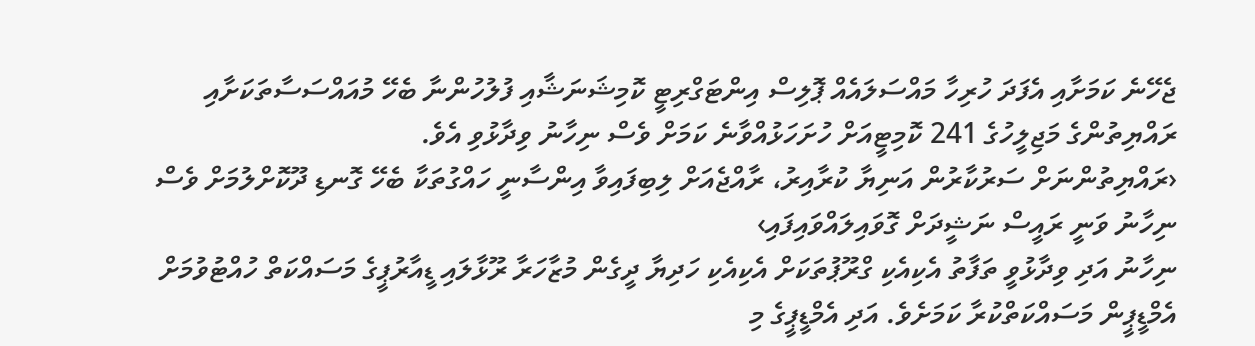ޖެހޭނެ ކަމަށާއި އެފަދަ ހުރިހާ މައްސަލައެއް ޕޮލިސް އިންޓަގްރިޓީ ކޮމިޝަނަޝާއި ފުލުހުންނާ ބެހޭ މުއައްސަސާތަކަށާއި ރައްޔިތުންގެ މަޖިލީހުގެ 241 ކޮމިޓީއަށް ހުށަހަޅުއްވާނެ ކަމަށް ވެސް ނިހާނު ވިދާޅުވި އެވެ.
‹ރައްޔިތުންނަށް ސަރުކާރުން އަނިޔާ ކުރާއިރު، ރާއްޖެއަށް ލިބިފައިވާ އިންސާނީ ހައްގުތަކާ ބެހޭ ގޮނޑި ދޫކޮށްލުމަށް ވެސް ނިހާނު ވަނީ ރައީސް ނަޝީދަށް ގޮވައިލައްވައިފައި›
ނިހާނު އަދި ވިދާޅުވީ ތަފާތު އެކިއެކި ގްރޫޕުތަކަށް އެކިއެކި ހަދިޔާ ދީގެން މުޒާހަރާ ރޫޅާލައި ޑީއާރުޕީގެ މަސައްކަތް ހުއްޓުވުމަށް އެމްޑީޕީން މަސައްކަތްކުރާ ކަމަށެވެ. އަދި އެމްޑީޕީގެ މި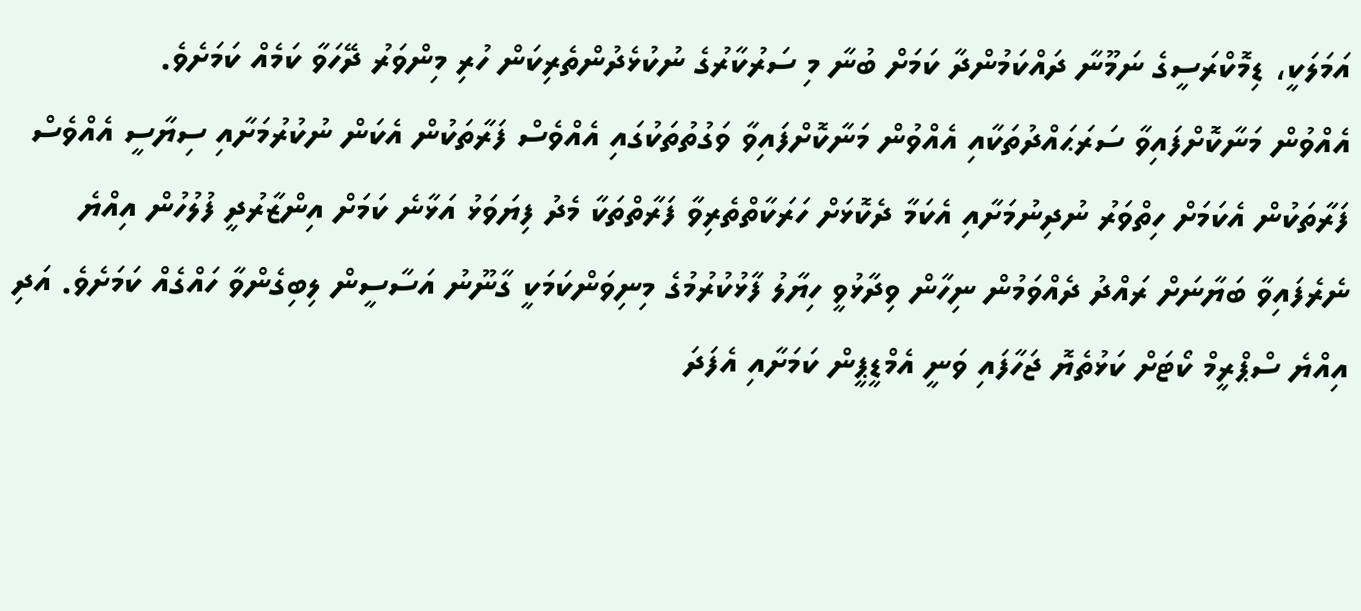އަމަލަކީ، ޑިމޮކްރަސީގެ ނަމޫނާ ދައްކަމުންދާ ކަމަށް ބުނާ މި ސަރުކާރުގެ ނުކުޅެދުންތެރިކަން ހުރި މިންވަރު ދޭހަވާ ކަމެއް ކަމަށެވެ.
އެއްވުން މަނާކޮށްފައިވާ ސަރަޙައްދުތަކާއި އެއްވުން މަނާކޮށްފައިވާ ވަގުތުތަކުގައި އެއްވެސް ފަރާތަކުން އެކަން ނުކުރުމަށާއި ސިޔާސީ އެއްވެސް ފަރާތަކުން އެކަމަށް ހިތްވަރު ނުދިނުމަށާއި އެކަމާ ދެކޮޅަށް ހަރަކާތްތެރިވާ ފަރާތްތަކާ މެދު ފިޔަވަޅު އަޅާނެ ކަމަށް އިންޒާރުދީ ފުލުހުން އިއްޔެ ނެރެފައިވާ ބަޔާނަށް ރައްދު ދެއްވަމުން ނިހާން ވިދާޅުވީ ހިޔާލު ފާޅުކުރުމުގެ މިނިވަންކަމަކީ ގާނޫނު އަސާސީން ލިބިގެންވާ ހައްގެއް ކަމަށެވެ. އަދި އިއްޔެ ސްޕްރީމް ކޯޓަށް ކަޅުތެޔޮ ޖަހާފައި ވަނީ އެމްޑީޕީން ކަމަށާއި އެފަދަ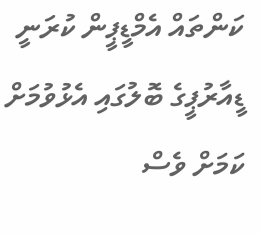ކަންތައް އެމްޑީޕީން ކުރަނީ ޑީއާރުޕީގެ ބޮލުގައި އެޅުވުމަށް ކަމަށް ވެސް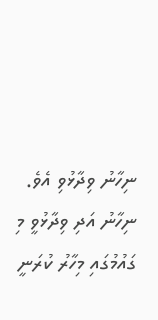ނިހާނު ވިދާޅުވި އެވެ.
ނިހާނު އަދި ވިދާޅުވީ މި ގައުމުގައި މިހާރު ކުރަނީ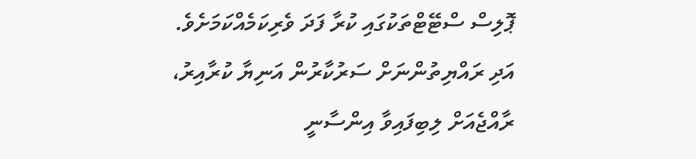ޕޮލިސް ސްޓޭޓްތަކުގައި ކުރާ ފަދަ ވެރިކަމެއްކަމަށެވެ. އަދި ރައްޔިތުންނަށް ސަރުކާރުން އަނިޔާ ކުރާއިރު، ރާއްޖެއަށް ލިބިފައިވާ އިންސާނީ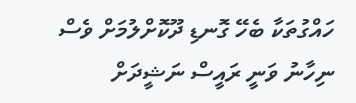ހައްގުތަކާ ބެހޭ ގޮނޑި ދޫކޮށްލުމަށް ވެސް ނިހާނު ވަނީ ރައީސް ނަޝީދަށް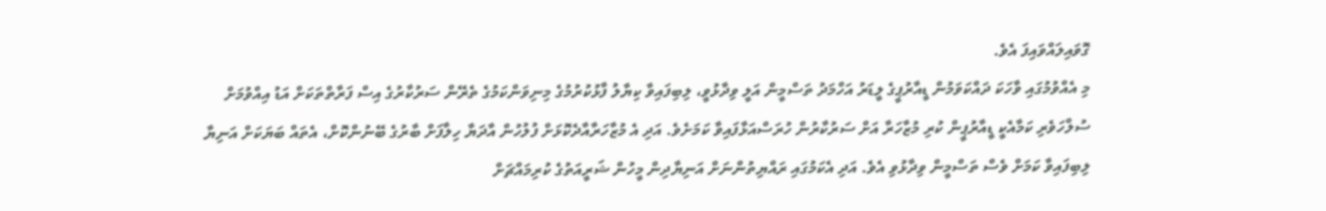ގޮވައިލައްވައިފަ އެވެ.
މި އެއްވުމުގައި ވާހަކަ ދައްކަވަމުން ޑީއާރުޕީގެ ލީޑަރު އަހްމަދު ތަސްމީން އަލީ ވިދާޅުވީ، ލިބިފައިވާ ކިޔާލު ފާޅުކުރުމުގެ މިނިވަންކަމުގެ ތެރޭން ސަރުކާރުގެ އިސް ފަރާތްތަކަށް އަޑު އިއްވުމަށް ސުލްހަވެރި ކަމާއެކީ ޑީއާރުޕީން ކުރި މުޒާހަރާ އަށް ސަރުކާރުން ހުރަސްއަޅާފައިވާ ކަމަށެވެ. އަދި އެ މުޒާހަރާއާދެކޮޅަށް ފުލުހުން އާދަޔާ ހިލާފަށް ބާރުގެ ބޭނުންކޮށް، އެތައް ބަޔަކަށް އަނިޔާ ލިބިފައިވާ ކަމަށް ވެސް ތަސްމީން ވިދާޅުވި އެވެ. އަދި އެކަމުގައި ރައްޔިތުންނަށް އަނިޔާދިން މީހުން ޝަރީއަތުގެ ކުރިމައްޗަށް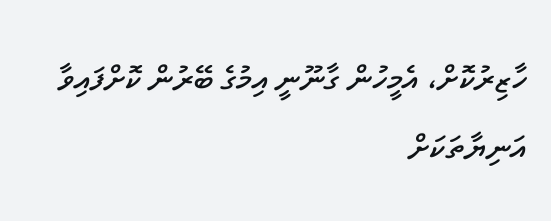ހާޒިރުކޮށް، އެމީހުން ގާނޫނީ އިމުގެ ބޭރުން ކޮށްފައިވާ އަނިޔާތަކަށް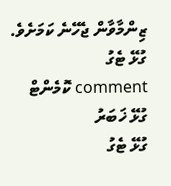ޒިންމާވާން ޖެހޭނެ ކަމަށެވެ.
ގުޅޭ ޓެގު
comment ކޮމެންޓް
ގުޅޭ ޚަބަރު
ގުޅޭ ޓެގު